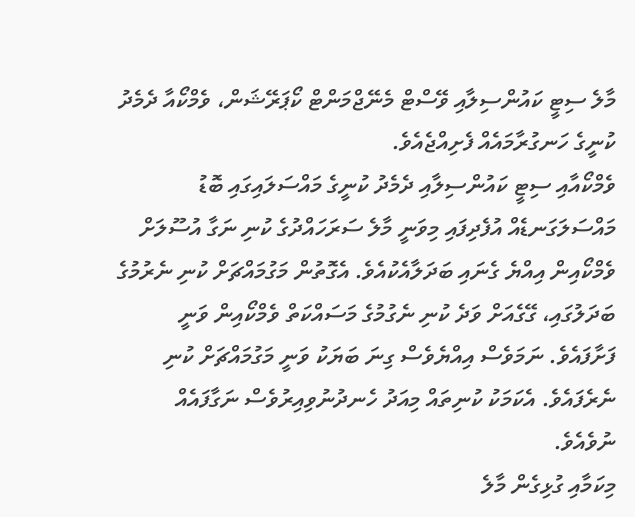މާލެ ސިޓީ ކައުންސިލާއި ވޭސްޓް މެނޭޖްމަންޓް ކޯޕަރޭޝަން، ވެމްކޯއާ ދެމެދު ކުނީގެ ހަނގުރާމައެއް ފެށިއްޖެއެވެ.
ވެމްކޯއާއި ސިޓީ ކައުންސިލާއި ދެމެދު ކުނީގެ މައްސަލައިގައި ބޮޑު މައްސަލަގަނޑެއް އުފެދިފައި މިވަނީ މާލެ ސަރަހައްދުގެ ކުނި ނަގާ އުސޫލަށް ވެމްކޯއިން އިއްޔެ ގެނައި ބަދަލާއެކުއެވެ. އެގޮތުން މަގުމައްޗަށް ކުނި ނެރުމުގެ ބަދަލުގައި، ގޭގެއަށް ވަދެ ކުނި ނެގުމުގެ މަސައްކަތް ވެމްކޯއިން ވަނީ ފަށާފައެވެ. ނަމަވެސް އިއްޔެވެސް ގިނަ ބަޔަކު ވަނީ މަގުމައްޗަށް ކުނި ނެރެފައެވެ. އެކަމަކު ކުނިތައް މިއަދު ހެނދުނުވިއިރުވެސް ނަގާފައެއް ނުވެއެވެ.
މިކަމާއި ގުޅިގެން މާލެ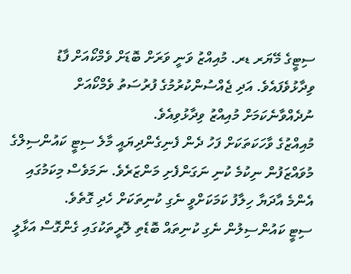ސިޓީގެ މޭޔަރ ޑރ. މުއިއްޒު ވަނީ ވަރަށް ބޮޑަށް ވެމްކޯއަށް ފާޑު ވިދާޅުވެފައެވެ. އަދި ޖެއްސުންކުރުމުގެ ފުރުސަތު ވެމްކޯއަށް ނުދެއްވާނެކަމަށް މުއިއްޒު ވިދާޅުވިއެވެ.
މުއިއްޒުގެ ވާހަކަތަކަށް ފަހު ދެން ފެނިގެންދިޔައީ މާލެ ސިޓީ ކައުންސިލްގެ މުވައްޒަފުން ނިކުމެ ކުނި ނަގަންފެށި މަންޒަރެވެ. ނަމަވެސް މިކަމުގައި އެންމެ އާދަޔާ ހިލާފު ކަމަކަށްވީ ނެގި ކުނިތަކަށް ހެދި ގޮތެވެ.
ސިޓީ ކައުންސިލުން ނެގި ކުނިތައް ބޮޑެތި ލޮރީތަކުގައި ގެންގޮސް އަޅާލީ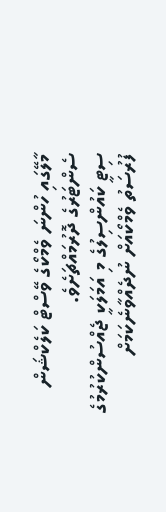މާލޭގައި ހުންނަ ވެމްކޯގެ ވޭސްޓް ކަލެކްޝަން ސެންޓަރުގެ ދޮރުމައްޗަށެވެ.
ސިޓީ ކައުންސިލުގެ މި އަމަލަކީ ޖެއްސުންކުރުމުގެ ފުރުސަތު ވެމްކޯއަށް ނުދެއްވާނެކަމަށް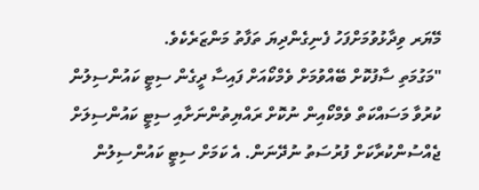މޭޔަރ ވިދާޅުވުމަށްފަހު ފެނިގެންދިޔަ ތަފާތު މަންޒަރެކެވެ.
"މަގުމަތި ސާފުކޮށް ބޭއްވުމަށް ވެމްކޯއަށް ފައިސާ ދީގެން ސިޓީ ކައުންސިލުން ކުރުވާ މަސައްކަތް ވެމްކޯއިން ނުކޮށް ރައްޔިތުންނަށާއި ސިޓީ ކައުންސިލަށް ޖެއްސުންކުރާކަށް ފުރުސަތު ނުދޭނަން. އެ ކަމަށް ސިޓީ ކައުންސިލުން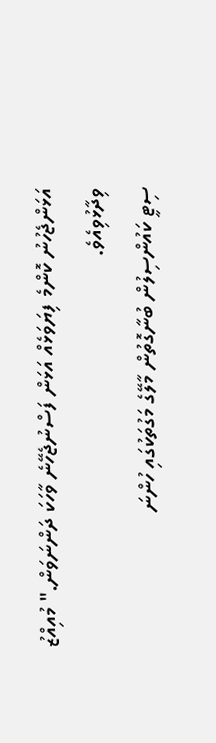އަޅަންޖެހުނު ކޮންމެ ފިޔަވަޅެއް އަޅަން ފަސްނުޖެހޭނެ ވާހަކަ ދަންނަވަން." މުއިއްޒު ވިދާޅުވިއެވެ.
ސިޓީ ކައުންސިލުން ބުނާގޮތުން މާލޭގެ މަގުތަކުގައި ހުންނަ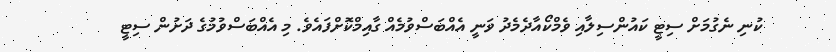ކުނި ނެގުމަށް ސިޓީ ކައުންސިލާއި ވެމްކޯއާދެމެދު ވަނީ އެއްބަސްވުމެއް ގާއިމްކޮށްފައެވެ. މި އެއްބަސްވުމުގެ ދަށުން ސިޓީ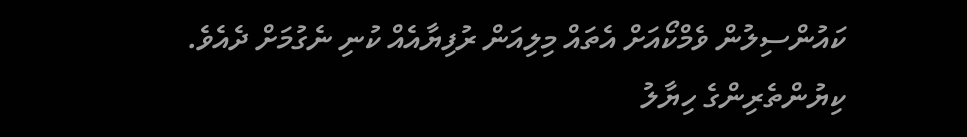ކައުންސިލުން ވެމްކޯއަށް އެތައް މިލިއަން ރުފިޔާއެއް ކުނި ނެގުމަށް ދެއެވެ.
ކިޔުންތެރިންގެ ހިޔާލު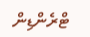ޓްރެންޑިން